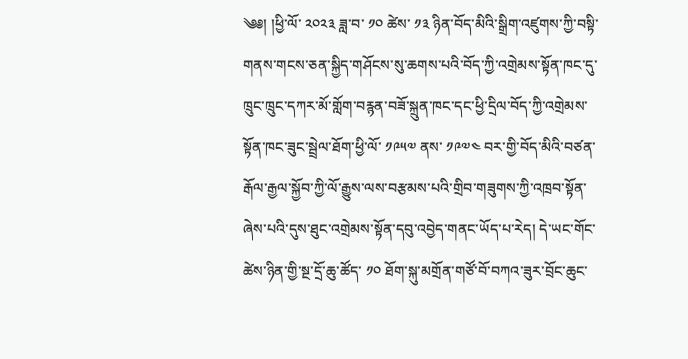༄༅། །ཕྱི་ལོ་ ༢༠༢༣ ཟླ་བ་ ༡༠ ཚེས་ ༡༣ ཉིན་བོད་མིའི་སྒྲིག་འཛུགས་ཀྱི་བསྟི་གནས་གངས་ཅན་སྐྱིད་གཤོངས་སུ་ཆགས་པའི་བོད་ཀྱི་འགྲེམས་སྟོན་ཁང་དུ་ཁྲུང་ཁྲུང་དཀར་མོ་གློག་བརྙན་བཟོ་སྐྲུན་ཁང་དང་ཕྱི་དྲིལ་བོད་ཀྱི་འགྲེམས་སྟོན་ཁང་ཟུང་སྦྲེལ་ཐོག་ཕྱི་ལོ་ ༡༩༥༧ ནས་ ༡༩༧༤ བར་གྱི་བོད་མིའི་བཙན་རྒོལ་རྒྱལ་སྐྱོབ་ཀྱི་ལོ་རྒྱུས་ལས་བརྩམས་པའི་གྲིབ་གཟུགས་ཀྱི་འཁྲབ་སྟོན་ཞེས་པའི་དུས་ཐུང་འགྲེམས་སྟོན་དབུ་འབྱེད་གནང་ཡོད་པ་རེད། དེ་ཡང་གོང་ཚེས་ཉིན་གྱི་སྔ་དྲོ་ཆུ་ཚོད་ ༡༠ ཐོག་སྐུ་མགྲོན་གཙོ་བོ་བཀའ་ཟུར་བྲོང་ཆུང་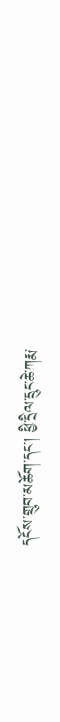དངོས་གྲུབ་མཆོག་དང་། ཕྱི་དྲིལ་དྲུང་ཆེ་ཀརྨ་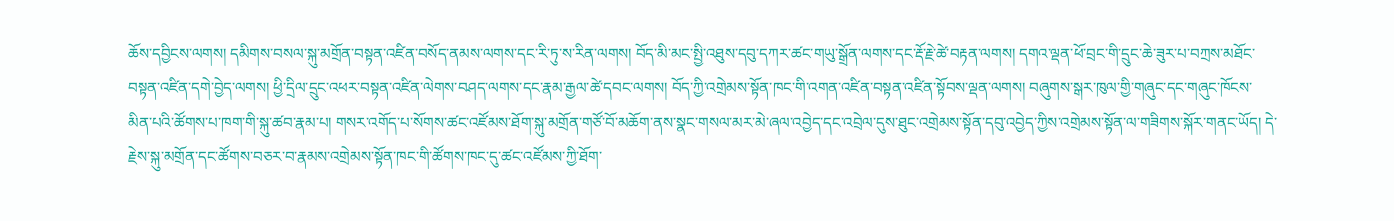ཆོས་དབྱིངས་ལགས། དམིགས་བསལ་སྐུ་མགྲོན་བསྟན་འཛིན་བསོད་ནམས་ལགས་དང་རི་ཏུ་ས་རིན་ལགས། བོད་མི་མང་སྤྱི་འཐུས་དབུ་དཀར་ཚང་གཡུ་སྒྲོན་ལགས་དང་རྡོ་རྗེ་ཚེ་བརྟན་ལགས། དགའ་ལྡན་ཕོ་བྲང་གི་དྲུང་ཆེ་ཟུར་པ་བཀྲས་མཐོང་བསྟན་འཛིན་དགེ་བྱེད་ལགས། ཕྱི་དྲིལ་དྲུང་འཕར་བསྟན་འཛིན་ལེགས་བཤད་ལགས་དང་རྣམ་རྒྱལ་ཚེ་དབང་ལགས། བོད་ཀྱི་འགྲེམས་སྟོན་ཁང་གི་འགན་འཛིན་བསྟན་འཛིན་སྟོབས་ལྡན་ལགས། བཞུགས་སྒར་ཁུལ་གྱི་གཞུང་དང་གཞུང་ཁོངས་མིན་པའི་ཚོགས་པ་ཁག་གི་སྐུ་ཚབ་རྣམ་པ། གསར་འགོད་པ་སོགས་ཚང་འཛོམས་ཐོག་སྐུ་མགྲོན་གཙོ་བོ་མཆོག་ནས་སྣང་གསལ་མར་མེ་ཞལ་འབྱེད་དང་འབྲེལ་དུས་ཐུང་འགྲེམས་སྟོན་དབུ་འབྱེད་ཀྱིས་འགྲེམས་སྟོན་ལ་གཟིགས་སྐོར་གནང་ཡོད། དེ་རྗེས་སྐུ་མགྲོན་དང་ཚོགས་བཅར་བ་རྣམས་འགྲེམས་སྟོན་ཁང་གི་ཚོགས་ཁང་དུ་ཚང་འཛོམས་ཀྱི་ཐོག་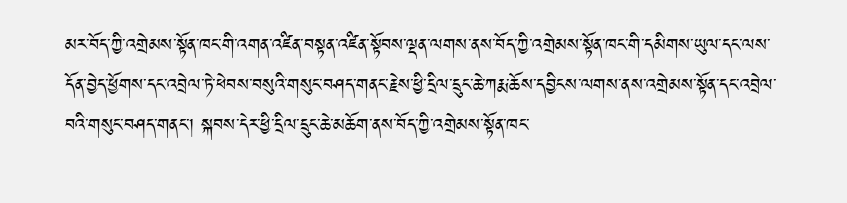མར་བོད་ཀྱི་འགྲེམས་སྟོན་ཁང་གི་འགན་འཛིན་བསྟན་འཛིན་སྟོབས་ལྡན་ལགས་ནས་བོད་ཀྱི་འགྲེམས་སྟོན་ཁང་གི་དམིགས་ཡུལ་དང་ལས་དོན་བྱེད་ཕྱོགས་དང་འབྲེལ་ཏེ་ཕེབས་བསུའི་གསུང་བཤད་གནང་རྗེས་ཕྱི་དྲིལ་དྲུང་ཆེ་ཀརྨ་ཆོས་དབྱིངས་ལགས་ནས་འགྲེམས་སྟོན་དང་འབྲེལ་བའི་གསུང་བཤད་གནང་། སྐབས་དེར་ཕྱི་དྲིལ་དྲུང་ཆེ་མཆོག་ནས་བོད་ཀྱི་འགྲེམས་སྟོན་ཁང་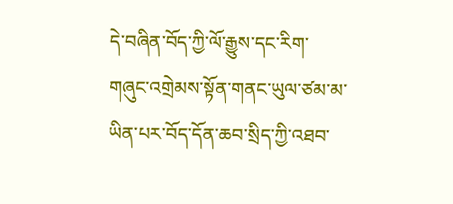དེ་བཞིན་བོད་ཀྱི་ལོ་རྒྱུས་དང་རིག་གཞུང་འགྲེམས་སྟོན་གནང་ཡུལ་ཙམ་མ་ཡིན་པར་བོད་དོན་ཆབ་སྲིད་ཀྱི་འཐབ་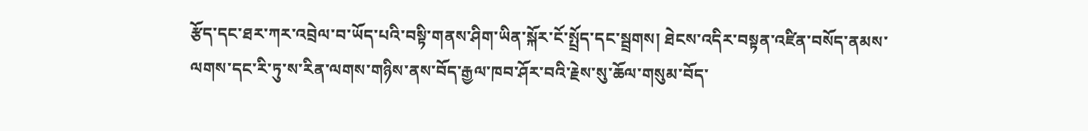རྩོད་དང་ཐར་ཀར་འབྲེལ་བ་ཡོད་པའི་བསྟི་གནས་ཤིག་ཡིན་སྐོར་ངོ་སྤྲོད་དང་སྦྲགས། ཐེངས་འདིར་བསྟན་འཛིན་བསོད་ནམས་ལགས་དང་རི་ཏུ་ས་རིན་ལགས་གཉིས་ནས་བོད་རྒྱལ་ཁབ་ཤོར་བའི་རྗེས་སུ་ཆོལ་གསུམ་བོད་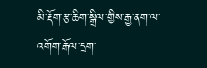མི་རྡོག་རྩ་ཆིག་སྒྲིལ་གྱིས་རྒྱ་ནག་ལ་འགོག་རྒོལ་དྲག་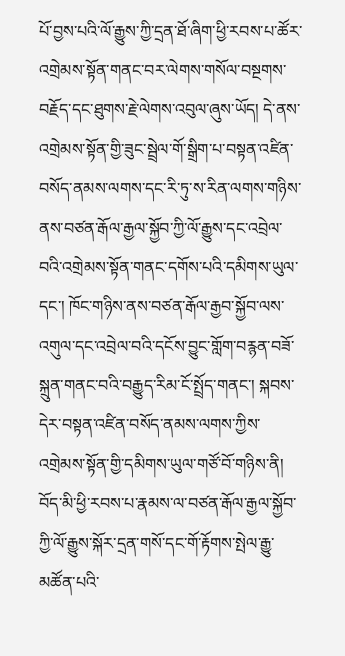པོ་བྱས་པའི་ལོ་རྒྱུས་ཀྱི་དྲན་ཐོ་ཞིག་ཕྱི་རབས་པ་ཚོར་འགྲེམས་སྟོན་གནང་བར་ལེགས་གསོལ་བསྔགས་བརྗོད་དང་ཐུགས་རྗེ་ལེགས་འབུལ་ཞུས་ཡོད། དེ་ནས་འགྲེམས་སྟོན་གྱི་ཟུང་སྦྲེལ་གོ་སྒྲིག་པ་བསྟན་འཛིན་བསོད་ནམས་ལགས་དང་རི་ཏུ་ས་རིན་ལགས་གཉིས་ནས་བཙན་རྒོལ་རྒྱལ་སྐྱོབ་ཀྱི་ལོ་རྒྱུས་དང་འབྲེལ་བའི་འགྲེམས་སྟོན་གནང་དགོས་པའི་དམིགས་ཡུལ་དང་། ཁོང་གཉིས་ནས་བཙན་རྒོལ་རྒྱབ་སྐྱོབ་ལས་འགུལ་དང་འབྲེལ་བའི་དངོས་བྱུང་གློག་བརྙན་བཟོ་སྐྲུན་གནང་བའི་བརྒྱུད་རིམ་ངོ་སྤྲོད་གནང་། སྐབས་དེར་བསྟན་འཛིན་བསོད་ནམས་ལགས་ཀྱིས་འགྲེམས་སྟོན་གྱི་དམིགས་ཡུལ་གཙོ་བོ་གཉིས་ནི། བོད་མི་ཕྱི་རབས་པ་རྣམས་ལ་བཙན་རྒོལ་རྒྱལ་སྐྱོབ་ཀྱི་ལོ་རྒྱུས་སྐོར་དྲན་གསོ་དང་གོ་རྟོགས་སྤེལ་རྒྱུ་མཚོན་པའི་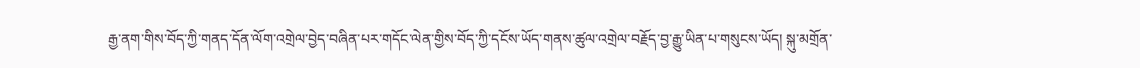རྒྱ་ནག་གིས་བོད་ཀྱི་གནད་དོན་ལོག་འགྲེལ་བྱེད་བཞིན་པར་གདོང་ལེན་གྱིས་བོད་ཀྱི་དངོས་ཡོད་གནས་ཚུལ་འགྲེལ་བརྗོད་བྱ་རྒྱུ་ཡིན་པ་གསུངས་ཡོད། སྐུ་མགྲོན་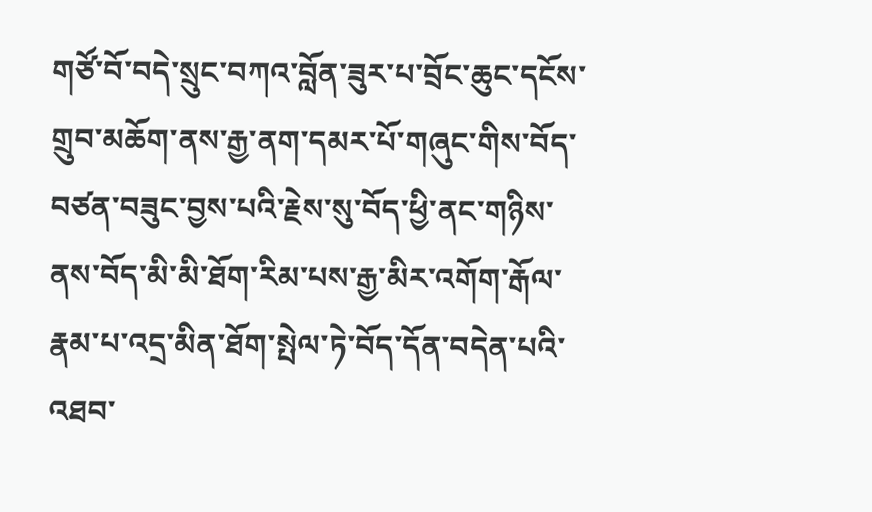གཙོ་བོ་བདེ་སྲུང་བཀའ་བློན་ཟུར་པ་བྲོང་ཆུང་དངོས་གྲུབ་མཆོག་ནས་རྒྱ་ནག་དམར་པོ་གཞུང་གིས་བོད་བཙན་བཟུང་བྱས་པའི་རྗེས་སུ་བོད་ཕྱི་ནང་གཉིས་ནས་བོད་མི་མི་ཐོག་རིམ་པས་རྒྱ་མིར་འགོག་རྒོལ་རྣམ་པ་འདྲ་མིན་ཐོག་སྤེལ་ཏེ་བོད་དོན་བདེན་པའི་འཐབ་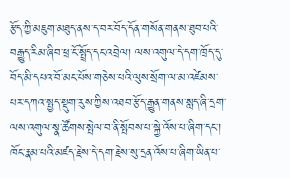རྩོད་ཀྱི་མཇུག་མཐུད་ནས་ད་བར་བོད་དོན་གསོན་གནས་ཐུབ་པའི་བརྒྱུད་རིམ་ཞིབ་ཕྲ་ངོ་སྤྲོད་དང་འབྲེལ། ལས་འགུལ་དེ་དག་ཁྲོད་དུ་བོད་མི་དཔའ་བོ་མང་པོས་གཅེས་པའི་ལུས་སྲོག་ལ་མ་འཛེམས་པར་དཀའ་སྤྱད་སྡུག་རུས་ཀྱིས་འཐབ་རྩོད་རྒྱུན་གནས་སླད་ཞི་དྲག་ལས་འགུལ་སྣ་ཚོགས་སྤེལ་བ་ནི་སྤོབས་པ་སྐྱེ་འོས་པ་ཞིག་དང་། ཁོང་རྣམ་པའི་མཛད་རྗེས་དེ་དག་རྗེས་སུ་དྲན་འོས་པ་ཞིག་ཡིན་པ་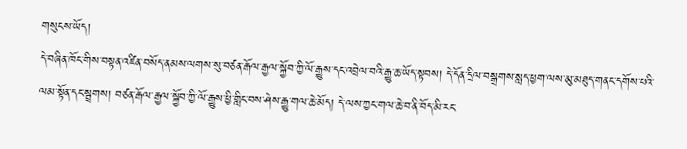གསུངས་ཡོད།
དེ་བཞིན་ཁོང་གིས་བསྟན་འཛིན་བསོད་ནམས་ལགས་སུ་བཙན་རྒོལ་རྒྱལ་སྐྱོབ་ཀྱི་ལོ་རྒྱུས་དང་འབྲེལ་བའི་རྒྱུ་ཆ་ཡོད་སྟབས། དེ་དོན་དྲིལ་བསྒྲགས་སླད་ཕྱག་ལས་མུ་མཐུད་གནང་དགོས་པའི་ལམ་སྟོན་དང་སྦྲགས། བཙན་རྒོལ་རྒྱལ་སྐྱོབ་ཀྱི་ལོ་རྒྱུས་ཕྱི་གླིང་བས་ཤེས་རྒྱུ་གལ་ཆེ་མོད། དེ་ལས་ཀྱང་གལ་ཆེ་བ་ནི་བོད་མི་རང་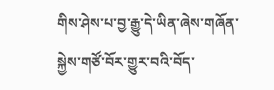གིས་ཤེས་པ་བྱ་རྒྱུ་དེ་ཡིན་ཞེས་གཞོན་སྐྱེས་གཙོ་བོར་གྱུར་བའི་བོད་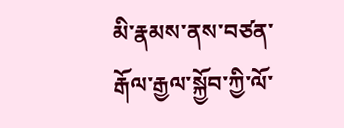མི་རྣམས་ནས་བཙན་རྒོལ་རྒྱལ་སྐྱོབ་ཀྱི་ལོ་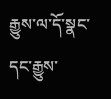རྒྱུས་ལ་དོ་སྣང་དང་རྒྱུས་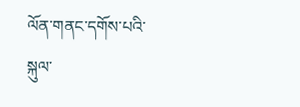ལོན་གནང་དགོས་པའི་སྐུལ་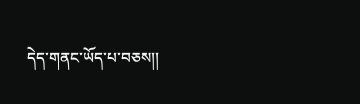དེད་གནང་ཡོད་པ་བཅས།།